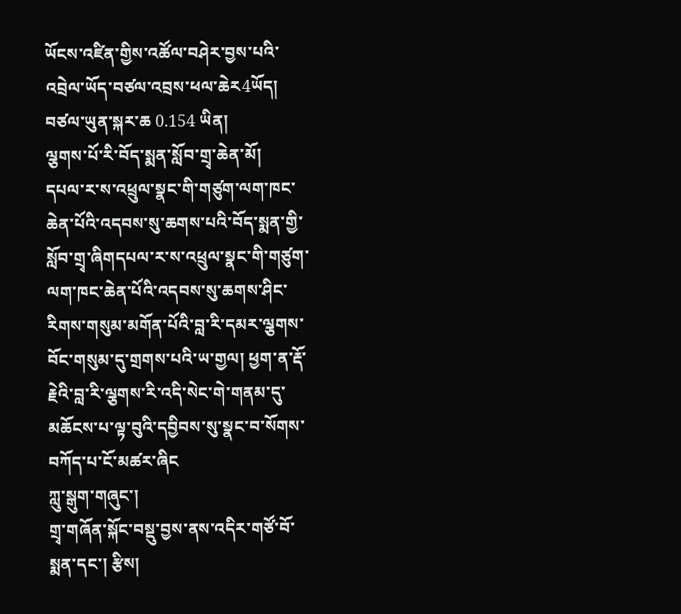ཡོངས་འཛིན་གྱིས་འཚོལ་བཤེར་བྱས་པའི་འབྲེལ་ཡོད་བཙལ་འབྲས་ཕལ་ཆེར4ཡོད།  བཙལ་ཡུན་སྐར་ཆ 0.154 ཡིན།
ལྕགས་པོ་རི་བོད་སྨན་སློབ་གྲྭ་ཆེན་མོ།
དཔལ་ར་ས་འཕྲུལ་སྣང་གི་གཙུག་ལག་ཁང་ཆེན་པོའི་འདབས་སུ་ཆགས་པའི་བོད་སྨན་གྱི་སློབ་གྲྭ་ཞིགདཔལ་ར་ས་འཕྲུལ་སྣང་གི་གཙུག་ལག་ཁང་ཆེན་པོའི་འདབས་སུ་ཆགས་ཤིང་རིགས་གསུམ་མགོན་པོའི་བླ་རི་དམར་ལྕགས་བོང་གསུམ་དུ་གྲགས་པའི་ཡ་གྱལ། ཕྱག་ན་རྡོ་རྗེའི་བླ་རི་ལྕགས་རི་འདི་སེང་གེ་གནམ་དུ་མཆོངས་པ་ལྟ་བུའི་དབྱིབས་སུ་སྣང་བ་སོགས་བཀོད་པ་ངོ་མཚར་ཞིང
ཀླུ་སྒུག་གཞུང་།
གྲྭ་གཞོན་སྐོང་བསྡུ་བྱས་ནས་འདིར་གཙོ་བོ་སྨན་དང་། རྩིས།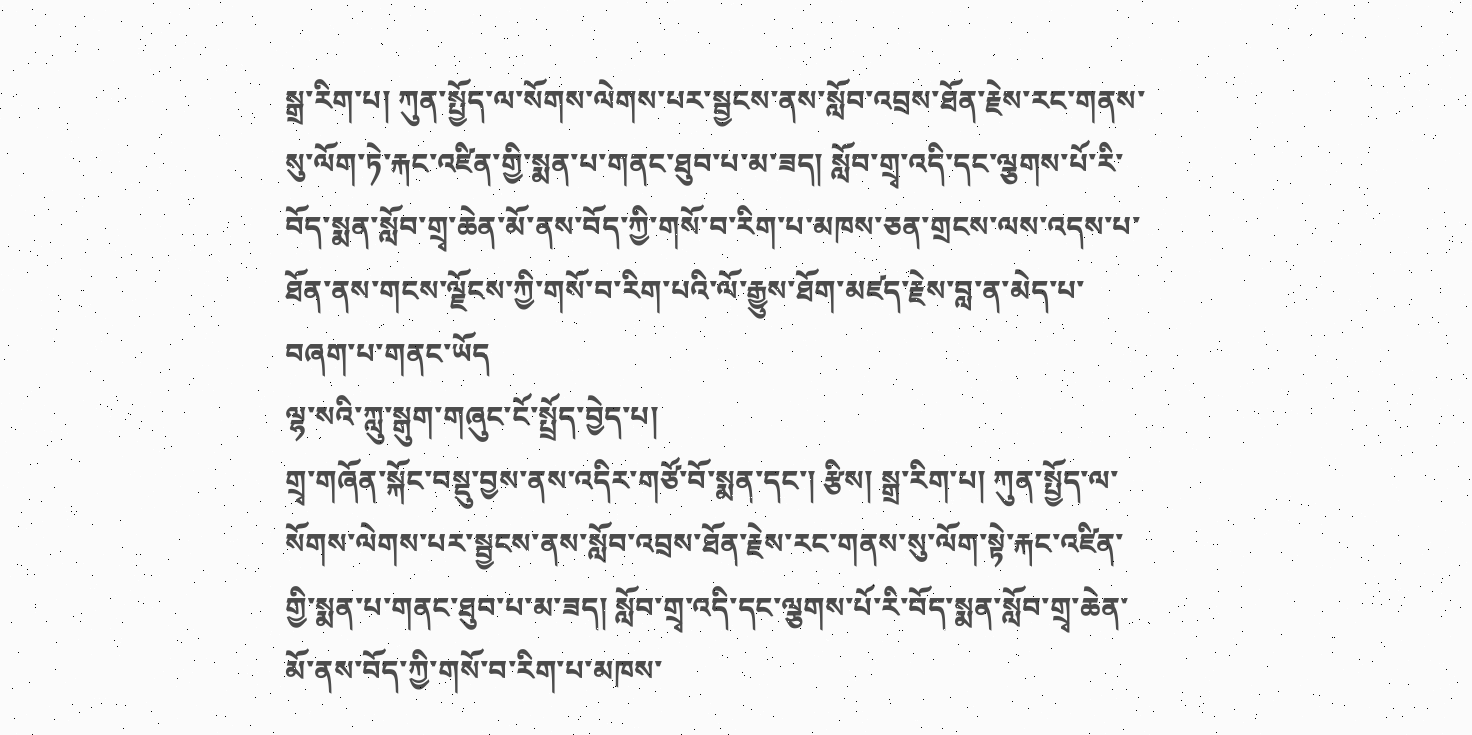སྒྲ་རིག་པ། ཀུན་སྤྱོད་ལ་སོགས་ལེགས་པར་སྦྱངས་ནས་སློབ་འབྲས་ཐོན་རྗེས་རང་གནས་སུ་ལོག་ཏེ་རྐང་འཛིན་གྱི་སྨན་པ་གནང་ཐུབ་པ་མ་ཟད། སློབ་གྲྭ་འདི་དང་ལྕགས་པོ་རི་བོད་སྨན་སློབ་གྲྭ་ཆེན་མོ་ནས་བོད་ཀྱི་གསོ་བ་རིག་པ་མཁས་ཅན་གྲངས་ལས་འདས་པ་ཐོན་ནས་གངས་ལྗོངས་ཀྱི་གསོ་བ་རིག་པའི་ལོ་རྒྱུས་ཐོག་མཛད་རྗེས་བླ་ན་མེད་པ་བཞག་པ་གནང་ཡོད
ལྷ་སའི་ཀླུ་སྒུག་གཞུང་ངོ་སྤྲོད་བྱེད་པ།
གྲྭ་གཞོན་སྐོང་བསྡུ་བྱས་ནས་འདིར་གཙོ་བོ་སྨན་དང་། རྩིས། སྒྲ་རིག་པ། ཀུན་སྤྱོད་ལ་སོགས་ལེགས་པར་སྦྱངས་ནས་སློབ་འབྲས་ཐོན་རྗེས་རང་གནས་སུ་ལོག་སྟེ་རྐང་འཛིན་གྱི་སྨན་པ་གནང་ཐུབ་པ་མ་ཟད། སློབ་གྲྭ་འདི་དང་ལྕགས་པོ་རི་བོད་སྨན་སློབ་གྲྭ་ཆེན་མོ་ནས་བོད་ཀྱི་གསོ་བ་རིག་པ་མཁས་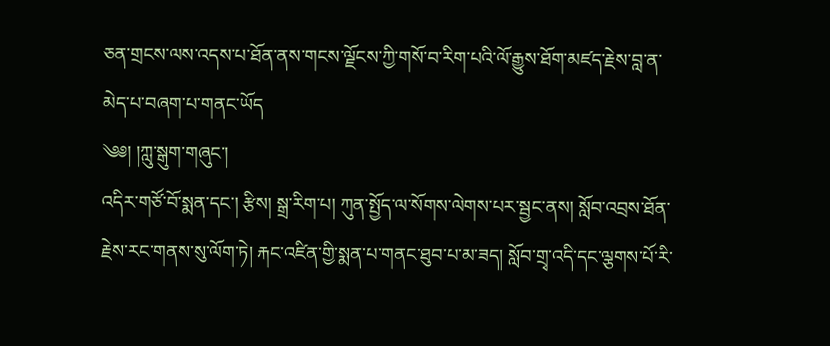ཅན་གྲངས་ལས་འདས་པ་ཐོན་ནས་གངས་ལྗོངས་ཀྱི་གསོ་བ་རིག་པའི་ལོ་རྒྱུས་ཐོག་མཛད་རྗེས་བླ་ན་མེད་པ་བཞག་པ་གནང་ཡོད
༄༅། །ཀླུ་སྒུག་གཞུང་།
འདིར་གཙོ་བོ་སྨན་དང་། རྩིས། སྒྲ་རིག་པ། ཀུན་སྤྱོད་ལ་སོགས་ལེགས་པར་སྦྱང་ནས། སློབ་འབྲས་ཐོན་རྗེས་རང་གནས་སུ་ལོག་ཏེ། རྐང་འཛིན་གྱི་སྨན་པ་གནང་ཐུབ་པ་མ་ཟད། སློབ་གྲྭ་འདི་དང་ལྕགས་པོ་རི་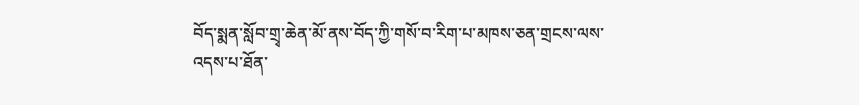བོད་སྨན་སློབ་གྲྭ་ཆེན་མོ་ནས་བོད་ཀྱི་གསོ་བ་རིག་པ་མཁས་ཅན་གྲངས་ལས་འདས་པ་ཐོན་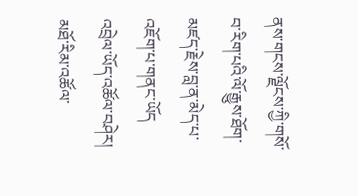ནས་གངས་ལྗོངས་ཀྱི་གསོ་བ་རིག་པའི་ལོ་རྒྱུས་ཐོག་མཛད་རྗེས་བླ་ན་མེད་པ་འཇོག་པ་གནང་ཡོད
འབྲེལ་ཡོད་འཚོལ་བཤེར།
མཐོ་རིམ་འཚོལ་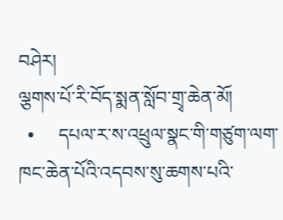བཤེར།
ལྕགས་པོ་རི་བོད་སྨན་སློབ་གྲྭ་ཆེན་མོ།
  •     དཔལ་ར་ས་འཕྲུལ་སྣང་གི་གཙུག་ལག་ཁང་ཆེན་པོའི་འདབས་སུ་ཆགས་པའི་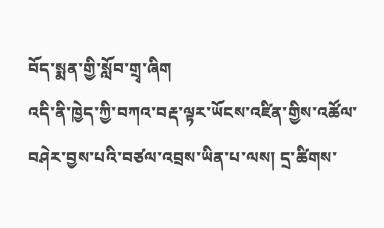བོད་སྨན་གྱི་སློབ་གྲྭ་ཞིག
འདི་ནི་ཁྱེད་ཀྱི་བཀའ་བརྡ་ལྟར་ཡོངས་འཛིན་གྱིས་འཚོལ་བཤེར་བྱས་པའི་བཙལ་འབྲས་ཡིན་པ་ལས། དྲ་ཚིགས་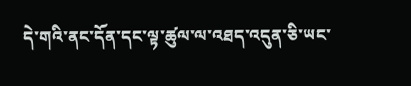དེ་གའི་ནང་དོན་དང་ལྟ་ཚུལ་ལ་འཐད་འདུན་ཅི་ཡང་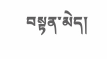བསྟན་མེད།